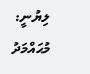ލިޔުނީ: މުޙައްމަދު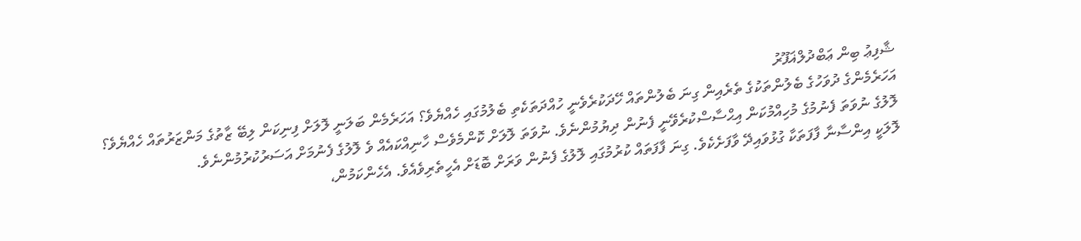ޝާފިޢު ބިން ޢަބްދުލްޣަފޫރު
އަހަރެމެންގެ ދުވަހުގެ ބެލުންތަކުގެ ތެރެއިން ގިނަ ބެލުންތައް ހޭދަކުރެވެނީ ހުއްދަތަކެތި ބެލުމުގައި ހެއްޔެވެ؟ އަހަރެމެން ބަލަނީ ލޮލަށް ފިނިކަން ލިބޭ ޒާތުގެ މަންޒަރުތައް ހެއްޔެވެ؟
ލޮލުގެ ނުވަތަ ފެނުމުގެ މުހިއްމުކަން އިޙްސާސްކުރެވޭނީ ފެނުން ދިޔުމުންނެވެ. ނުވަތަ ލޮލަށް ކޮންމެވެސް ހާނިއްކައެއް ވެ ލޮލުގެ ފެނުމަށް އަސަރުކުރުމުންނެވެ.
ލޮލަކީ އިންސާނާ ފާފަތަކާ ގުޅުވައިދޭ ވާފަށެކެވެ. ގިނަ ފާފަތައް ކުރުމުގައި ލޮލުގެ ފެނުން ވަރަށް ބޮޑަށް އެހީތެރިވެއެވެ. އެހެންކަމުން،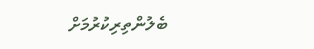ބެލުންތިރިކުރުމަށް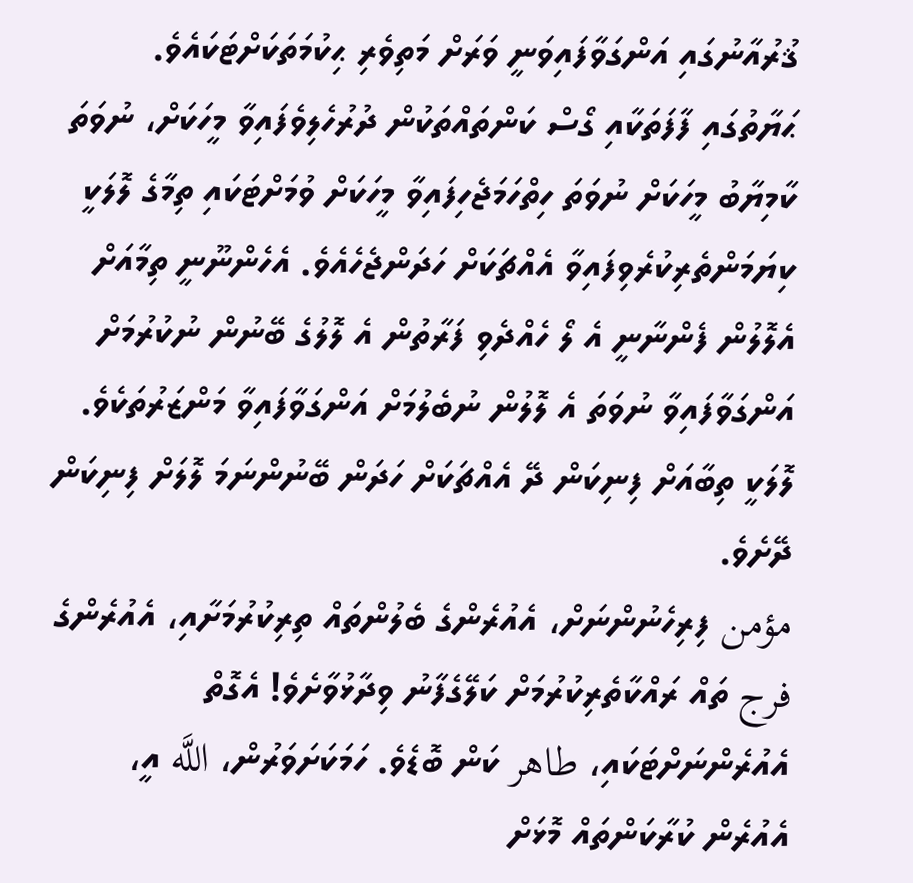ޤުރުއާނުގައި އަންގަވާފައިވަނީ ވަރަށް މަތިވެރި ޙިކުމަތަކަށްޓަކައެވެ.
ޙަޔާތުގައި ފާފަތަކާއި ގޯސް ކަންތައްތަކުން ދުރުހެލިވެފައިވާ މީހަކަށް، ނުވަތަ ކާމިޔާބު މީހަކަށް ނުވަތަ ހިތްހަމަޖެހިފައިވާ މީހަކަށް ވުމަށްޓަކައި ތިމާގެ ލޮލަކީ ކިޔަމަންތެރިކުރެވިފައިވާ އެއްޗަކަށް ހަދަންޖެހެއެވެ. އެހެންނޫނީ ތިމާއަށް އެލޮލުން ފެންނާނީ އެ ލޯ ހެއްދެވި ފަރާތުން އެ ލޮލުގެ ބޭނުން ނުކުރުމަށް އަންގަވާފައިވާ ނުވަތަ އެ ލޮލުން ނުބެލުމަށް އަންގަވާފައިވާ މަންޒަރުތަކެވެ. ލޮލަކީ ތިބާއަށް ފިނިކަން ދޭ އެއްޗަކަށް ހަދަން ބޭނުންނަމަ ލޮލަށް ފިނިކަން ދޭށެވެ.
مؤمن ފިރިހެނުންނަށް، އެއުރެންގެ ބެލުންތައް ތިރިކުރުމަށާއި، އެއުރެންގެ فرج ތައް ރައްކާތެރިކުރުމަށް ކަލޭގެފާނު ވިދާޅުވާށެވެ! އެގޮތް އެއުރެންނަށްޓަކައި، طاهر ކަން ބޮޑެވެ. ހަމަކަށަވަރުން، اللَّه އީ، އެއުރެން ކުރާކަންތައް މޮޅަށް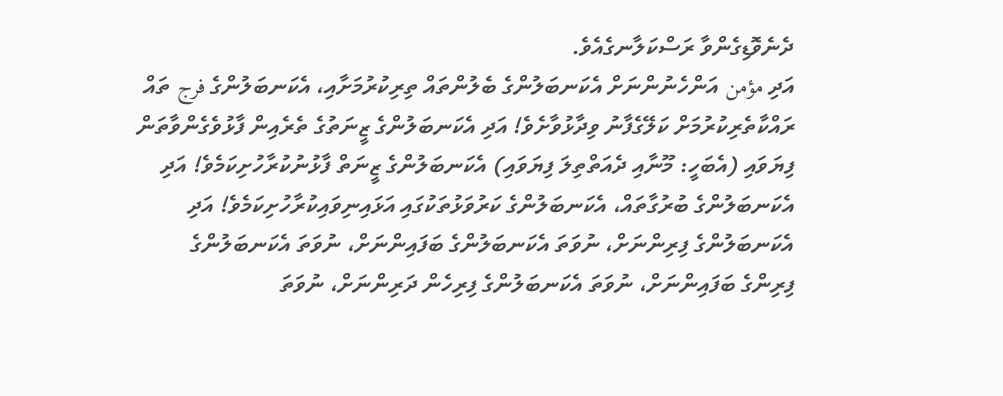ދެނެވޮޑިގެންވާ ރަސްކަލާނގެއެވެ.
އަދި مؤمن އަންހެނުންނަށް އެކަނބަލުންގެ ބެލުންތައް ތިރިކުރުމަށާއި، އެކަނބަލުންގެ فرج ތައް ރައްކާތެރިކުރުމަށް ކަލޭގެފާނު ވިދާޅުވާށެވެ! އަދި އެކަނބަލުންގެ ޒީނަތުގެ ތެރެއިން ފާޅުވެގެންވާތަން ފިޔަވައި (އެބަހީ: މޫނާއި ދެއަތްތިލަ ފިޔަވައި) އެކަނބަލުންގެ ޒީނަތް ފާޅުނުކުރާހުށިކަމެވެ! އަދި އެކަނބަލުންގެ ބުރުގާތައް، އެކަނބަލުންގެ ކަރުވަޅުތަކުގައި އަޅައިނިވައިކުރާހުށިކަމެވެ! އަދި އެކަނބަލުންގެ ފިރިންނަށް، ނުވަތަ އެކަނބަލުންގެ ބަފައިންނަށް، ނުވަތަ އެކަނބަލުންގެ ފިރިންގެ ބަފައިންނަށް، ނުވަތަ އެކަނބަލުންގެ ފިރިހެން ދަރިންނަށް، ނުވަތަ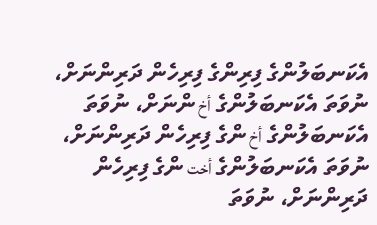އެކަނބަލުންގެ ފިރިންގެ ފިރިހެން ދަރިންނަށް، ނުވަތަ އެކަނބަލުންގެ أخ ންނަށް، ނުވަތަ އެކަނބަލުންގެ أخ ންގެ ފިރިހެން ދަރިންނަށް، ނުވަތަ އެކަނބަލުންގެ أخت ންގެ ފިރިހެން ދަރިންނަށް، ނުވަތަ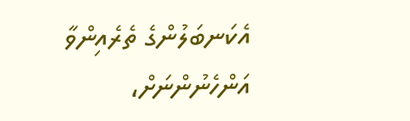އެކަނބަލުންގެ ތެރެއިންވާ އަންހެނުންނަށް،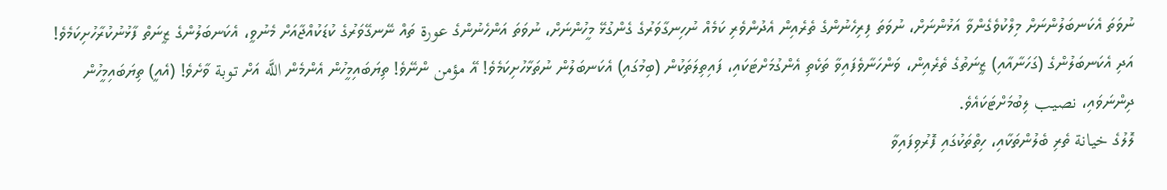ނުވަތަ އެކަނބަލުންނަށް މިލްކުވެގެންވާ އަޅުންނަށް، ނުވަތަ ފިރިހެނުންގެ ތެރެއިން އެދުންވެރި ކަމެއް ނުހިނގާވަރުގެ ގެންގުޅޭ މީހުންނަށް، ނުވަތަ އަންހެނުންގެ عورة ތައް ނޭނގޭވަރުގެ ކުޑަކުއްޖާއަށް މެނުވީ، އެކަނބަލުންގެ ޒީނަތް ފާޅުނުކުރާހުށިކަމެވެ! އަދި އެކަނބަލުންގެ (ގަހަނާއާއި) ޒީނަތުގެ ތެރެއިން، ވަންހަނާވެފައިވާ ތަކެތި އެންގުމަށްޓަކައި، ފައިތިލަތަކުން (ބިމުގައި) އެކަނބަލުން ނުތަޅާހުށިކަމެވެ! އޭ مؤمن ންނޭވެ! ތިޔަބައިމީހުން އެންމެން اللَّه އަށް توبة ވާށެވެ! (އެއީ) ތިޔަބައިމީހުން ދިންނަވައި، نصيب ލިބުމަށްޓަކައެވެ.
ލޮލުގެ خيانة ތެރި ބެލުންތަކާއި، ހިތްތަކުގައި ފޮރުވިފައިވާ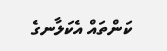ކަންތައް އެކަލާނގެ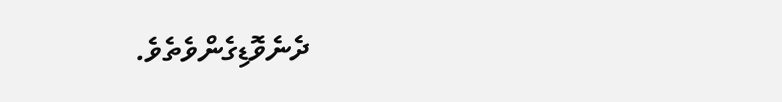ދެނެވޮޑިގެންވެތެވެ.